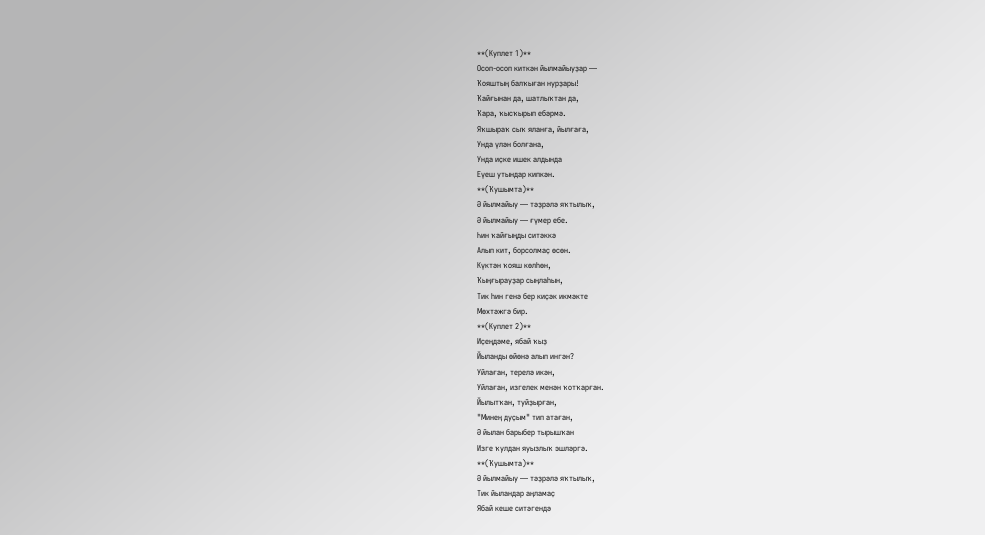**(Куплет 1)**
Осоп-осоп киткән йылмайыуҙар —
Ҡояштың балҡыған нурҙары!
Ҡайғынан да, шатлыҡтан да,
Ҡара, ҡысҡырып ебәрмә.
Яҡшыраҡ сыҡ яланға, йылғаға,
Унда үлән болғана,
Унда иҫке ишек алдында
Еүеш утындар кипкән.
**(Ҡушымта)**
Ә йылмайыу — тәҙрәлә яҡтылыҡ,
Ә йылмайыу — ғүмер ебе.
Һин ҡайғыңды ситәккә
Алып кит, борсолмаҫ өсөн.
Күктән ҡояш көлһөн,
Ҡыңғырауҙар сыңлаһын,
Тик һин генә бер киҫәк икмәкте
Мөхтәжгә бир.
**(Куплет 2)**
Иҫеңдәме, ябай ҡыҙ
Йыланды өйөнә алып ингән?
Уйлаған, терелә икән,
Уйлаған, изгелек менән ҡотҡарған.
Йылытҡан, туйҙырған,
"Минең дуҫым" тип атаған,
Ә йылан барыбер тырышҡан
Изге ҡулдан яуызлыҡ эшләргә.
**(Ҡушымта)**
Ә йылмайыу — тәҙрәлә яҡтылыҡ,
Тик йыландар аңламаҫ
Ябай кеше ситәгендә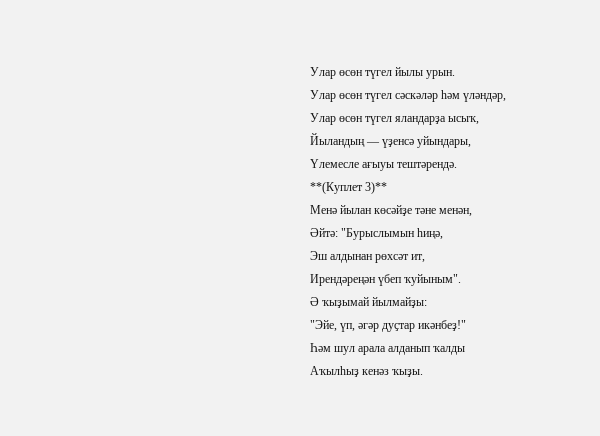Улар өсөн түгел йылы урын.
Улар өсөн түгел сәскәләр һәм үләндәр,
Улар өсөн түгел яландарҙа ысыҡ,
Йыландың — үҙенсә уйындары,
Үлемесле ағыуы тештәрендә.
**(Куплет 3)**
Менә йылан көсәйҙе тәне менән,
Әйтә: "Бурыслымын һиңә,
Эш алдынан рөхсәт ит,
Ирендәреңән үбеп ҡуйыным".
Ә ҡыҙымай йылмайҙы:
"Эйе, үп, әгәр дуҫтар икәнбеҙ!"
Һәм шул арала алданып ҡалды
Аҡылһыҙ кенәз ҡыҙы.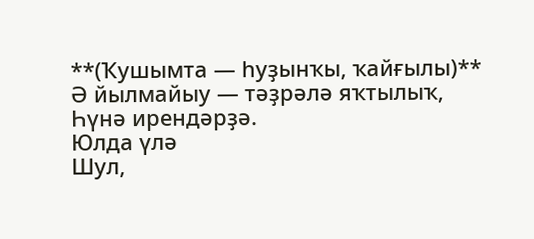**(Ҡушымта — һуҙынҡы, ҡайғылы)**
Ә йылмайыу — тәҙрәлә яҡтылыҡ,
Һүнә ирендәрҙә.
Юлда үлә
Шул,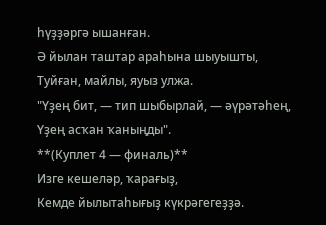һүҙҙәргә ышанған.
Ә йылан таштар араһына шыуышты,
Туйған, майлы, яуыз улжа.
"Үҙең бит, — тип шыбырлай, — әүрәтәһең,
Үҙең асҡан ҡаныңды".
**(Куплет 4 — финаль)**
Изге кешеләр, ҡарағыҙ,
Кемде йылытаһығыҙ күкрәгегеҙҙә.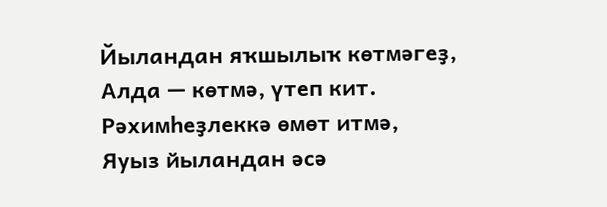Йыландан яҡшылыҡ көтмәгеҙ,
Алда — көтмә, үтеп кит.
Рәхимһеҙлеккә өмөт итмә,
Яуыз йыландан әсә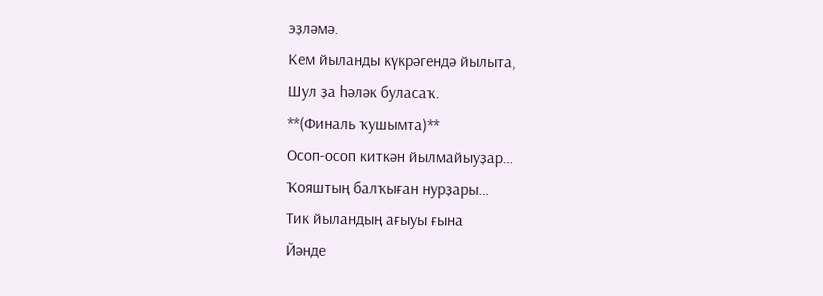эҙләмә.
Кем йыланды күкрәгендә йылыта,
Шул ҙа һәләк буласаҡ.
**(Финаль ҡушымта)**
Осоп-осоп киткән йылмайыуҙар…
Ҡояштың балҡыған нурҙары…
Тик йыландың ағыуы ғына
Йәнде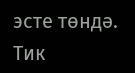эсте төндә.
Тик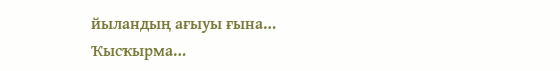йыландың ағыуы ғына…
Ҡысҡырма…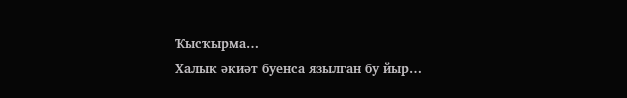Ҡысҡырма…
Халык әкиәт буенса язылган бу йыр…